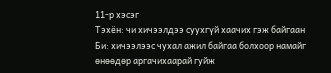11-р хэсэг
Тэхён: чи хичээлдээ суухгүй хаачих гэж байгаан
Би: хичээлээс чухал ажил байгаа болхоор намайг өнөөдөр аргачихаарай гуйж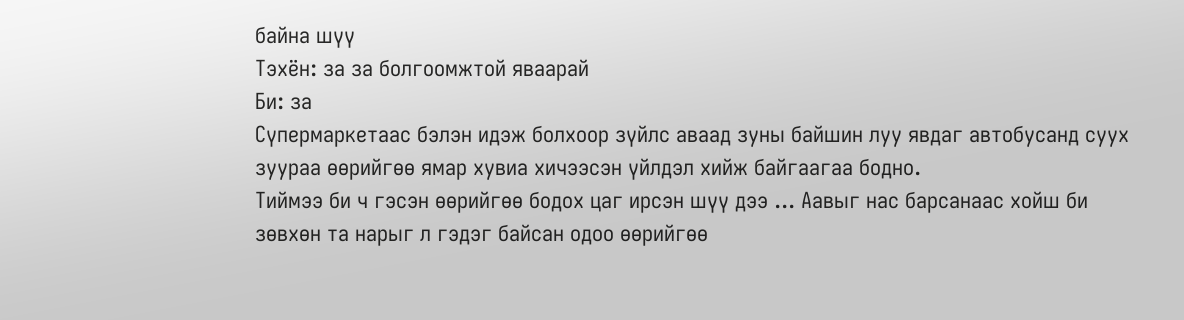байна шүү
Тэхён: за за болгоомжтой яваарай
Би: за
Сүпермаркетаас бэлэн идэж болхоор зүйлс аваад зуны байшин луу явдаг автобусанд суух зуураа өөрийгөө ямар хувиа хичээсэн үйлдэл хийж байгаагаа бодно.
Тиймээ би ч гэсэн өөрийгөө бодох цаг ирсэн шүү дээ ... Аавыг нас барсанаас хойш би зөвхөн та нарыг л гэдэг байсан одоо өөрийгөө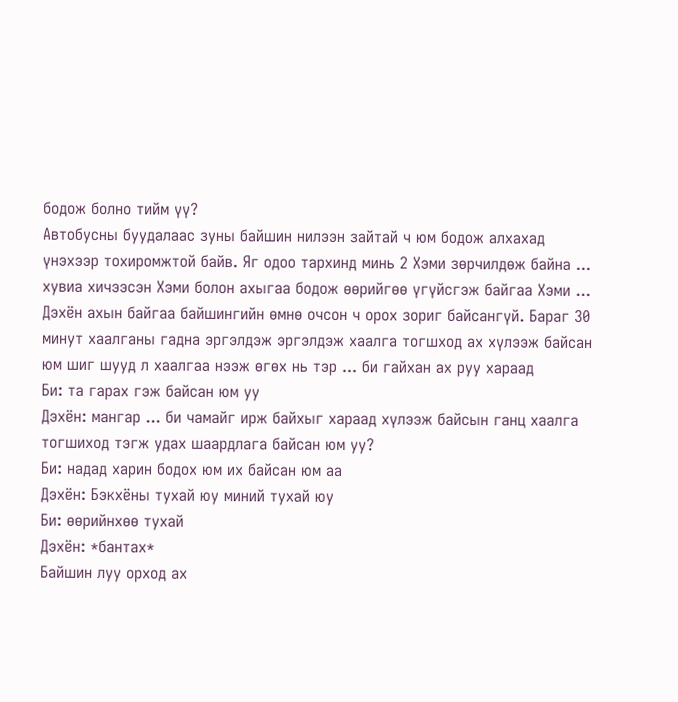бодож болно тийм үү?
Автобусны буудалаас зуны байшин нилээн зайтай ч юм бодож алхахад үнэхээр тохиромжтой байв. Яг одоо тархинд минь 2 Хэми зөрчилдөж байна ... хувиа хичээсэн Хэми болон ахыгаа бодож өөрийгөө үгүйсгэж байгаа Хэми ...
Дэхён ахын байгаа байшингийн өмнө очсон ч орох зориг байсангүй. Бараг 30 минут хаалганы гадна эргэлдэж эргэлдэж хаалга тогшход ах хүлээж байсан юм шиг шууд л хаалгаа нээж өгөх нь тэр ... би гайхан ах руу хараад
Би: та гарах гэж байсан юм уу
Дэхён: мангар ... би чамайг ирж байхыг хараад хүлээж байсын ганц хаалга тогшиход тэгж удах шаардлага байсан юм уу?
Би: надад харин бодох юм их байсан юм аа
Дэхён: Бэкхёны тухай юу миний тухай юу
Би: өөрийнхөө тухай
Дэхён: *бантах*
Байшин луу орход ах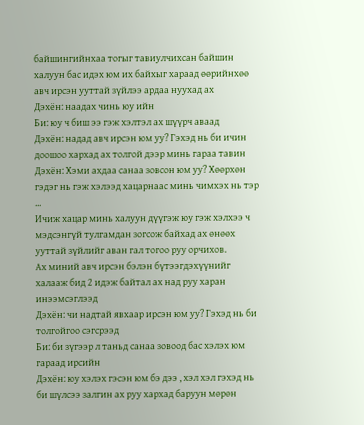байшингийнхаа тогыг тавиулчихсан байшин халуун бас идэх юм их байхыг хараад өөрийнхөө авч ирсэн ууттай зүйлээ ардаа нуухад ах
Дэхён: наадах чинь юу ийн
Би: юу ч биш ээ гэж хэлтэл ах шүүрч аваад
Дэхён: надад авч ирсэн юм уу? Гэхэд нь би ичин доошоо хархад ах толгой дээр минь гараа тавин
Дэхён: Хэми ахдаа санаа зовсон юм уу? Хөөрхөн гэдэг нь гэж хэлээд хацарнаас минь чимхэх нь тэр ...
Ичиж хацар минь халуун дүүгэж юу гэж хэлхээ ч мэдсэнгүй тулгамдан зогсож байхад ах өнөөх ууттай зүйлийг аван гал тогоо руу орчихов.
Ах миний авч ирсэн бэлэн бүтээгдэхүүнийг халааж бид 2 идэж байтал ах над руу харан инээмсэглээд
Дэхён: чи надтай явхаар ирсэн юм уу? Гэхэд нь би толгойгоо сэгсрээд
Би: би зүгээр л таньд санаа зовоод бас хэлэх юм гараад ирсийн
Дэхён: юу хэлэх гэсэн юм бэ дээ , хэл хэл гэхэд нь би шүлсээ залгин ах руу хархад баруун мөрөн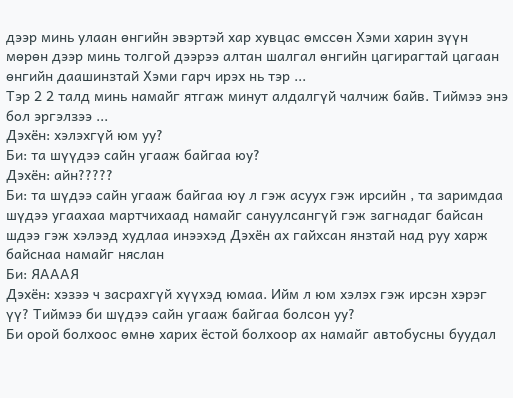дээр минь улаан өнгийн эвэртэй хар хувцас өмссөн Хэми харин зүүн мөрөн дээр минь толгой дээрээ алтан шалгал өнгийн цагирагтай цагаан өнгийн даашинзтай Хэми гарч ирэх нь тэр ...
Тэр 2 2 талд минь намайг ятгаж минут алдалгүй чалчиж байв. Тиймээ энэ бол эргэлзээ ...
Дэхён: хэлэхгүй юм уу?
Би: та шүүдээ сайн угааж байгаа юу?
Дэхён: айн?????
Би: та шүдээ сайн угааж байгаа юу л гэж асуух гэж ирсийн , та заримдаа шүдээ угаахаа мартчихаад намайг сануулсангүй гэж загнадаг байсан шдээ гэж хэлээд худлаа инээхэд Дэхён ах гайхсан янзтай над руу харж байснаа намайг няслан
Би: ЯАААЯ
Дэхён: хэзээ ч засрахгүй хүүхэд юмаа. Ийм л юм хэлэх гэж ирсэн хэрэг үү? Тиймээ би шүдээ сайн угааж байгаа болсон уу?
Би орой болхоос өмнө харих ёстой болхоор ах намайг автобусны буудал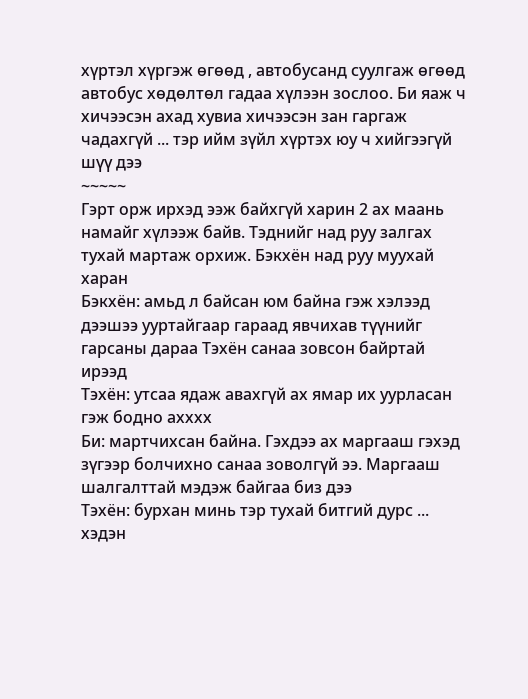хүртэл хүргэж өгөөд , автобусанд суулгаж өгөөд автобус хөдөлтөл гадаа хүлээн зослоо. Би яаж ч хичээсэн ахад хувиа хичээсэн зан гаргаж чадахгүй ... тэр ийм зүйл хүртэх юу ч хийгээгүй шүү дээ
~~~~~
Гэрт орж ирхэд ээж байхгүй харин 2 ах маань намайг хүлээж байв. Тэднийг над руу залгах тухай мартаж орхиж. Бэкхён над руу муухай харан
Бэкхён: амьд л байсан юм байна гэж хэлээд дээшээ ууртайгаар гараад явчихав түүнийг гарсаны дараа Тэхён санаа зовсон байртай ирээд
Тэхён: утсаа ядаж авахгүй ах ямар их уурласан гэж бодно ахххх
Би: мартчихсан байна. Гэхдээ ах маргааш гэхэд зүгээр болчихно санаа зоволгүй ээ. Маргааш шалгалттай мэдэж байгаа биз дээ
Тэхён: бурхан минь тэр тухай битгий дурс ... хэдэн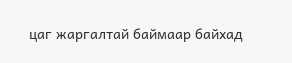цаг жаргалтай баймаар байхад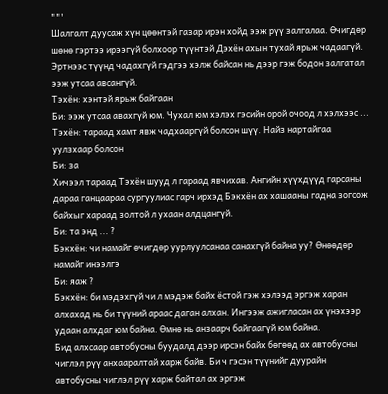""'
Шалгалт дуусаж хүн цөөнтэй газар ирэн хойд ээж рүү залгалаа. Өчигдөр шөнө гэртээ ирээгүй болхоор түүнтэй Дэхён ахын тухай ярьж чадаагүй. Эртнээс түүнд чадахгүй гэдгээ хэлж байсан нь дээр гэж бодон залгатал ээж утсаа авсангүй.
Тэхён: хэнтэй ярьж байгаан
Би: ээж утсаа авахгүй юм. Чухал юм хэлэх гэсийн орой очоод л хэлхээс ...
Тэхён: тараад хамт явж чадхааргүй болсон шүү. Найз нартайгаа уулзхаар болсон
Би: за
Хичээл тараад Тэхён шууд л гараад явчихав. Ангийн хүүхдүүд гарсаны дараа ганцаараа сургуулиас гарч ирхэд Бэкхён ах хашааны гадна зогсож байхыг хараад золтой л ухаан алдцангүй.
Би: та энд ... ?
Бэкхён: чи намайг өчигдөр уурлуулсанаа санахгүй байна уу? Өнөөдөр намайг инээлгэ
Би: яаж ?
Бэкхён: би мэдэхгүй чи л мэдэж байх ёстой гэж хэлээд эргэж харан алхахад нь би түүний араас даган алхан. Ингээж ажигласан ах үнэхээр удаан алхдаг юм байна. Өмнө нь анзаарч байгаагүй юм байна.
Бид алхсаар автобусны буудалд дээр ирсэн байх бөгөөд ах автобусны чиглэл рүү анхааралтай харж байв. Би ч гэсэн түүнийг дуурайн автобусны чиглэл рүү харж байтал ах эргэж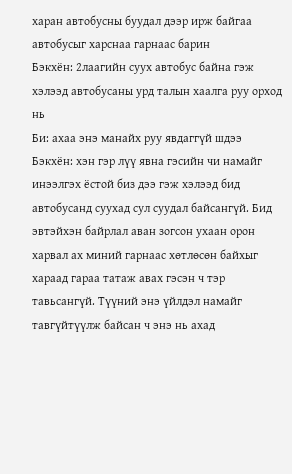харан автобусны буудал дээр ирж байгаа автобусыг харснаа гарнаас барин
Бэкхён: 2лаагийн суух автобус байна гэж хэлээд автобусаны урд талын хаалга руу орход нь
Би: ахаа энэ манайх руу явдаггүй шдээ
Бэкхён: хэн гэр лүү явна гэсийн чи намайг инээлгэх ёстой биз дээ гэж хэлээд бид автобусанд суухад сул суудал байсангүй. Бид эвтэйхэн байрлал аван зогсон ухаан орон харвал ах миний гарнаас хөтлөсөн байхыг хараад гараа татаж авах гэсэн ч тэр тавьсангүй. Түүний энэ үйлдэл намайг тавгүйтүүлж байсан ч энэ нь ахад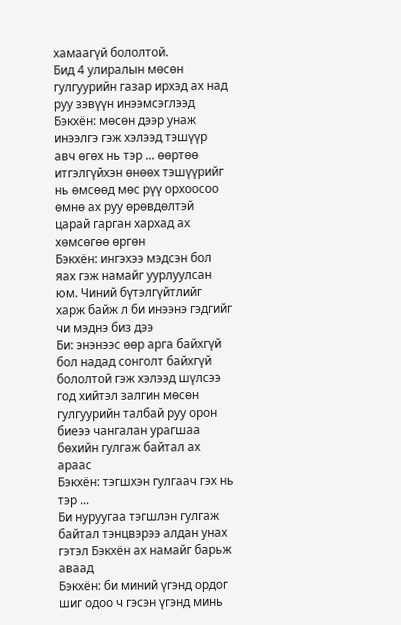хамаагүй бололтой.
Бид 4 улиралын мөсөн гулгуурийн газар ирхэд ах над руу зэвүүн инээмсэглээд
Бэкхён: мөсөн дээр унаж инээлгэ гэж хэлээд тэшүүр авч өгөх нь тэр ... өөртөө итгэлгүйхэн өнөөх тэшүүрийг нь өмсөөд мөс рүү орхоосоо өмнө ах руу өрөвдөлтэй царай гарган хархад ах хөмсөгөө өргөн
Бэкхён: ингэхээ мэдсэн бол яах гэж намайг уурлуулсан юм. Чиний бүтэлгүйтлийг харж байж л би инээнэ гэдгийг чи мэднэ биз дээ
Би: энэнээс өөр арга байхгүй бол надад сонголт байхгүй бололтой гэж хэлээд шүлсээ год хийтэл залгин мөсөн гулгуурийн талбай руу орон биеээ чангалан урагшаа бөхийн гулгаж байтал ах араас
Бэкхён: тэгшхэн гулгаач гэх нь тэр ...
Би нуруугаа тэгшлэн гулгаж байтал тэнцвэрээ алдан унах гэтэл Бэкхён ах намайг барьж аваад
Бэкхён: би миний үгэнд ордог шиг одоо ч гэсэн үгэнд минь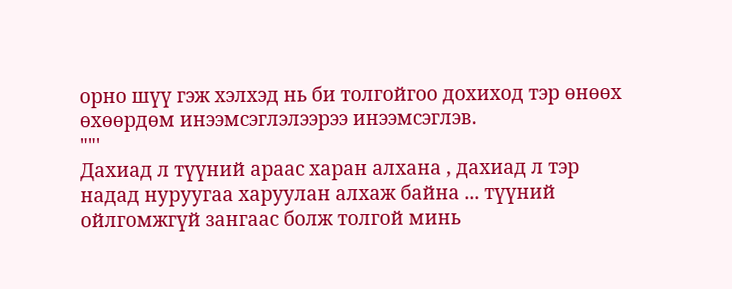орно шүү гэж хэлхэд нь би толгойгоо дохиход тэр өнөөх өхөөрдөм инээмсэглэлээрээ инээмсэглэв.
""'
Дахиад л түүний араас харан алхана , дахиад л тэр надад нуруугаа харуулан алхаж байна ... түүний ойлгомжгүй зангаас болж толгой минь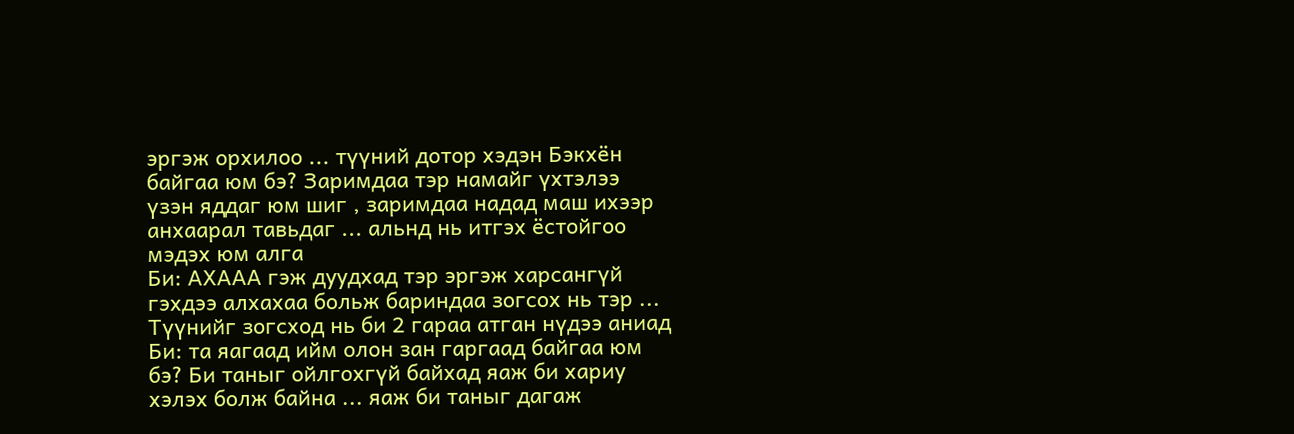эргэж орхилоо ... түүний дотор хэдэн Бэкхён байгаа юм бэ? Заримдаа тэр намайг үхтэлээ үзэн яддаг юм шиг , заримдаа надад маш ихээр анхаарал тавьдаг ... альнд нь итгэх ёстойгоо мэдэх юм алга
Би: АХААА гэж дуудхад тэр эргэж харсангүй гэхдээ алхахаа больж бариндаа зогсох нь тэр ...
Түүнийг зогсход нь би 2 гараа атган нүдээ аниад
Би: та яагаад ийм олон зан гаргаад байгаа юм бэ? Би таныг ойлгохгүй байхад яаж би хариу хэлэх болж байна ... яаж би таныг дагаж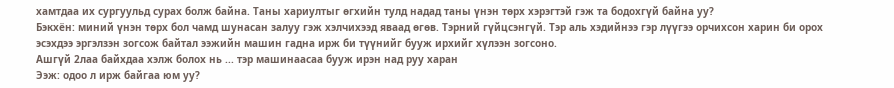хамтдаа их сургуульд сурах болж байна. Таны хариултыг өгхийн тулд надад таны үнэн төрх хэрэгтэй гэж та бодохгүй байна уу?
Бэкхён: миний үнэн төрх бол чамд шунасан залуу гэж хэлчихээд яваад өгөв. Тэрний гүйцсэнгүй. Тэр аль хэдийнээ гэр лүүгээ орчихсон харин би орох эсэхдээ эргэлзэн зогсож байтал ээжийн машин гадна ирж би түүнийг бууж ирхийг хүлээн зогсоно.
Ашгүй 2лаа байхдаа хэлж болох нь ... тэр машинаасаа бууж ирэн над руу харан
Ээж: одоо л ирж байгаа юм уу?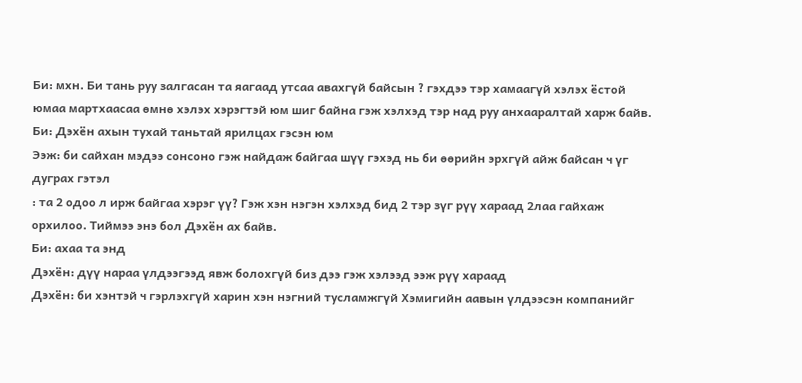Би: мхн. Би тань руу залгасан та яагаад утсаа авахгүй байсын ? гэхдээ тэр хамаагүй хэлэх ёстой юмаа мартхаасаа өмнө хэлэх хэрэгтэй юм шиг байна гэж хэлхэд тэр над руу анхааралтай харж байв.
Би: Дэхён ахын тухай таньтай ярилцах гэсэн юм
Ээж: би сайхан мэдээ сонсоно гэж найдаж байгаа шүү гэхэд нь би өөрийн эрхгүй айж байсан ч үг дуграх гэтэл
: та 2 одоо л ирж байгаа хэрэг үү? Гэж хэн нэгэн хэлхэд бид 2 тэр зүг рүү хараад 2лаа гайхаж орхилоо. Тиймээ энэ бол Дэхён ах байв.
Би: ахаа та энд
Дэхён: дүү нараа үлдээгээд явж болохгүй биз дээ гэж хэлээд ээж рүү хараад
Дэхён: би хэнтэй ч гэрлэхгүй харин хэн нэгний тусламжгүй Хэмигийн аавын үлдээсэн компанийг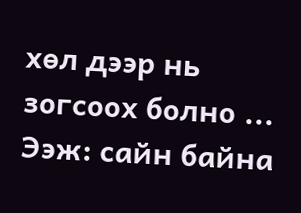хөл дээр нь зогсоох болно ...
Ээж: сайн байна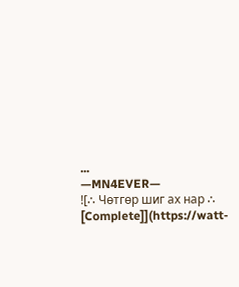...
—MN4EVER—
![∴ Чөтгөр шиг ах нар ∴ [Complete]](https://watt-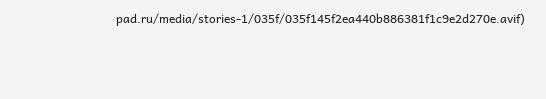pad.ru/media/stories-1/035f/035f145f2ea440b886381f1c9e2d270e.avif)